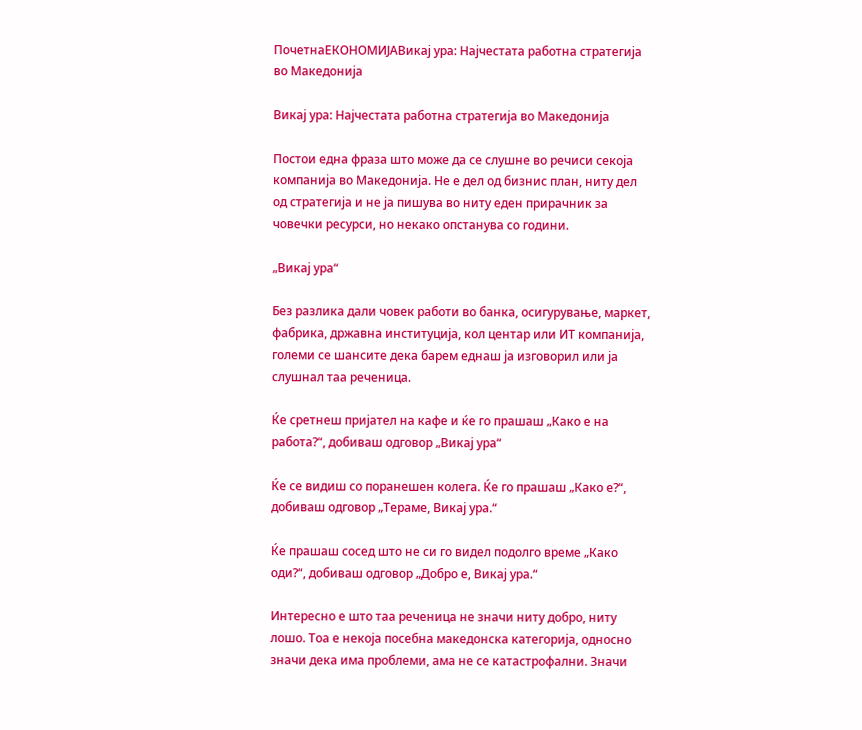ПочетнаЕКОНОМИЈАВикај ура: Најчестата работна стратегија во Македонија

Викај ура: Најчестата работна стратегија во Македонија

Постои една фраза што може да се слушне во речиси секоја компанија во Македонија. Не е дел од бизнис план, ниту дел од стратегија и не ја пишува во ниту еден прирачник за човечки ресурси, но некако опстанува со години.

„Викај ура“

Без разлика дали човек работи во банка, осигурување, маркет, фабрика, државна институција, кол центар или ИТ компанија, големи се шансите дека барем еднаш ја изговорил или ја слушнал таа реченица.

Ќе сретнеш пријател на кафе и ќе го прашаш „Како е на работа?“, добиваш одговор „Викај ура“

Ќе се видиш со поранешен колега. Ќе го прашаш „Како е?“, добиваш одговор „Тераме, Викај ура.“

Ќе прашаш сосед што не си го видел подолго време „Како оди?“, добиваш одговор „Добро е, Викај ура.“

Интересно е што таа реченица не значи ниту добро, ниту лошо. Тоа е некоја посебна македонска категорија, односно значи дека има проблеми, ама не се катастрофални. Значи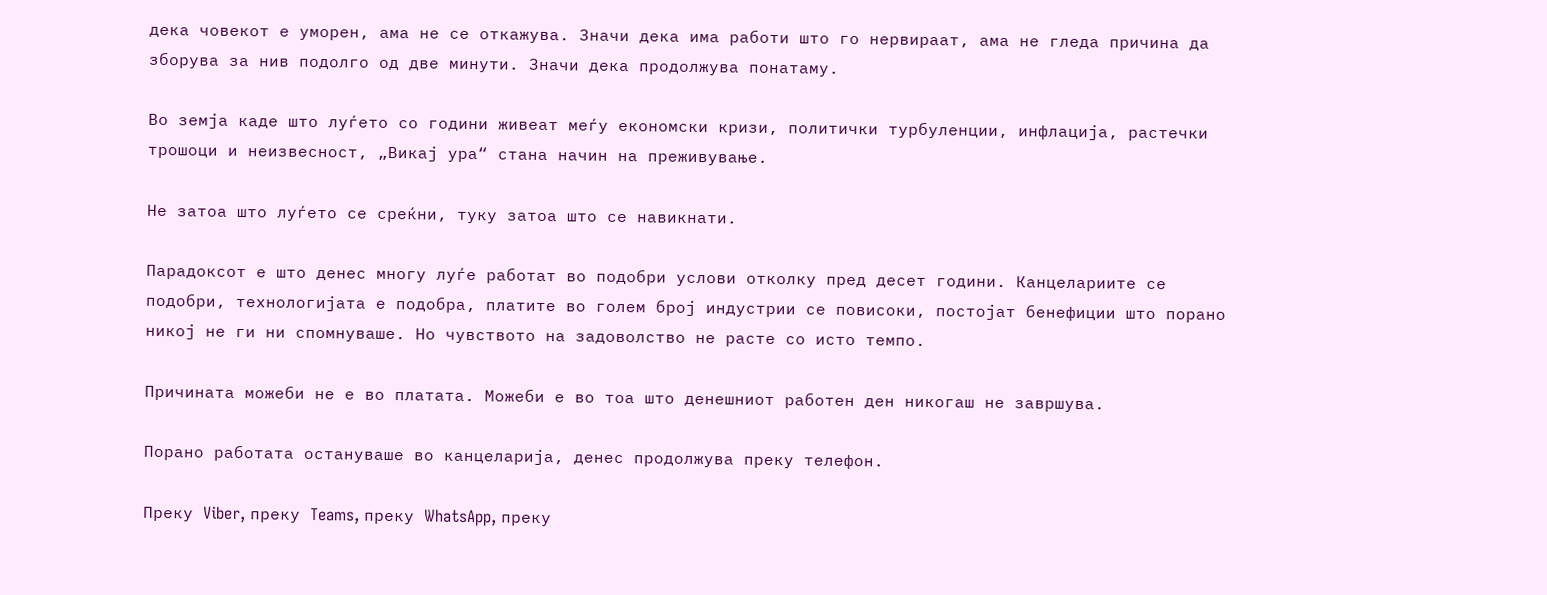дека човекот е уморен, ама не се откажува. Значи дека има работи што го нервираат, ама не гледа причина да зборува за нив подолго од две минути. Значи дека продолжува понатаму.

Во земја каде што луѓето со години живеат меѓу економски кризи, политички турбуленции, инфлација, растечки трошоци и неизвесност, „Викај ура“ стана начин на преживување.

Не затоа што луѓето се среќни, туку затоа што се навикнати.

Парадоксот е што денес многу луѓе работат во подобри услови отколку пред десет години. Канцелариите се подобри, технологијата е подобра, платите во голем број индустрии се повисоки, постојат бенефиции што порано никој не ги ни спомнуваше. Но чувството на задоволство не расте со исто темпо.

Причината можеби не е во платата. Можеби е во тоа што денешниот работен ден никогаш не завршува.

Порано работата остануваше во канцеларија, денес продолжува преку телефон.

Преку Viber, преку Teams, преку WhatsApp, преку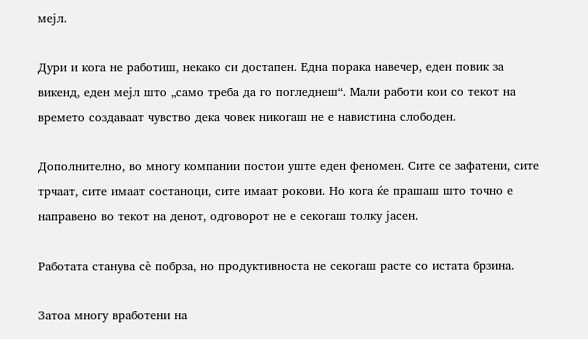мејл.

Дури и кога не работиш, некако си достапен. Една порака навечер, еден повик за викенд, еден мејл што „само треба да го погледнеш“. Мали работи кои со текот на времето создаваат чувство дека човек никогаш не е навистина слободен.

Дополнително, во многу компании постои уште еден феномен. Сите се зафатени, сите трчаат, сите имаат состаноци, сите имаат рокови. Но кога ќе прашаш што точно е направено во текот на денот, одговорот не е секогаш толку јасен.

Работата станува сè побрза, но продуктивноста не секогаш расте со истата брзина.

Затоа многу вработени на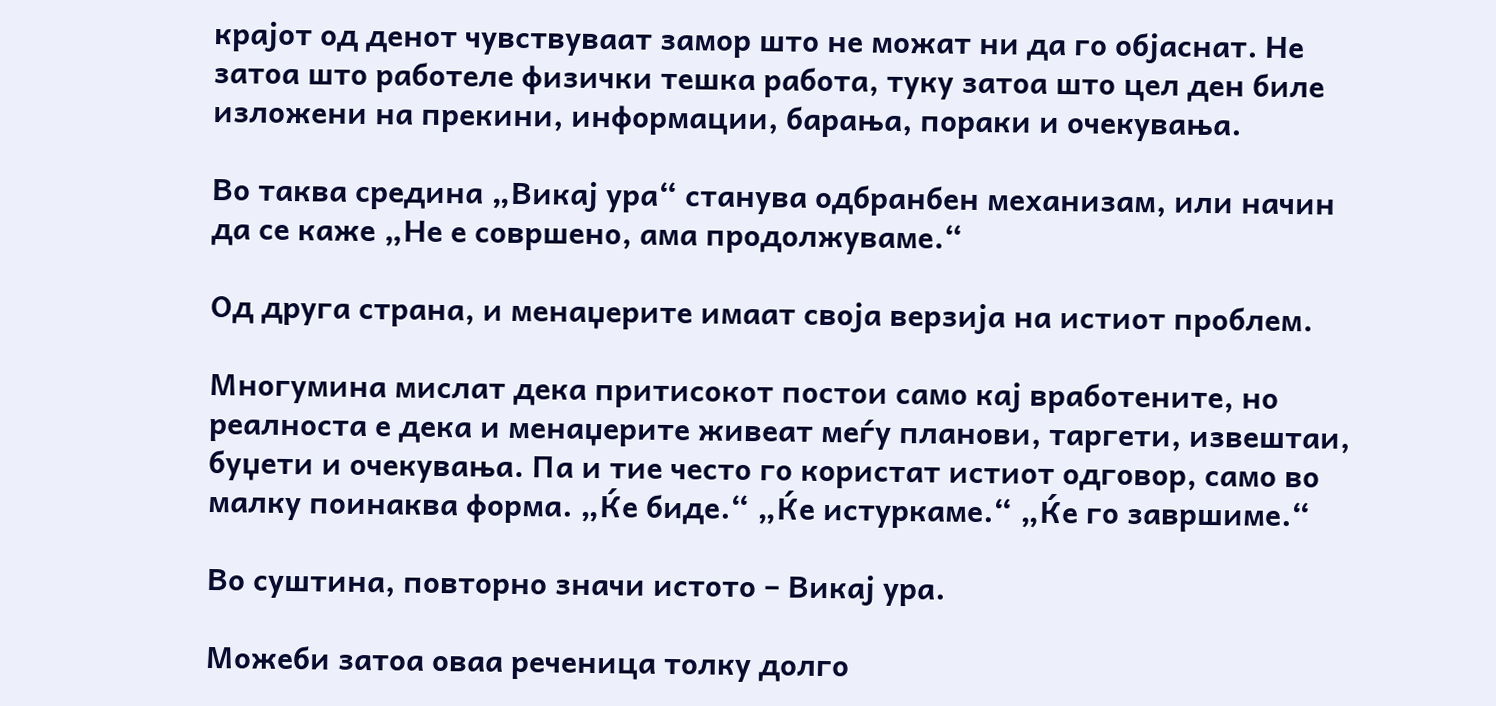крајот од денот чувствуваат замор што не можат ни да го објаснат. Не затоа што работеле физички тешка работа, туку затоа што цел ден биле изложени на прекини, информации, барања, пораки и очекувања.

Во таква средина „Викај ура“ станува одбранбен механизам, или начин да се каже „Не е совршено, ама продолжуваме.“

Од друга страна, и менаџерите имаат своја верзија на истиот проблем.

Многумина мислат дека притисокот постои само кај вработените, но реалноста е дека и менаџерите живеат меѓу планови, таргети, извештаи, буџети и очекувања. Па и тие често го користат истиот одговор, само во малку поинаква форма. „Ќе биде.“ „Ќе истуркаме.“ „Ќе го завршиме.“

Во суштина, повторно значи истото – Викај ура.

Можеби затоа оваа реченица толку долго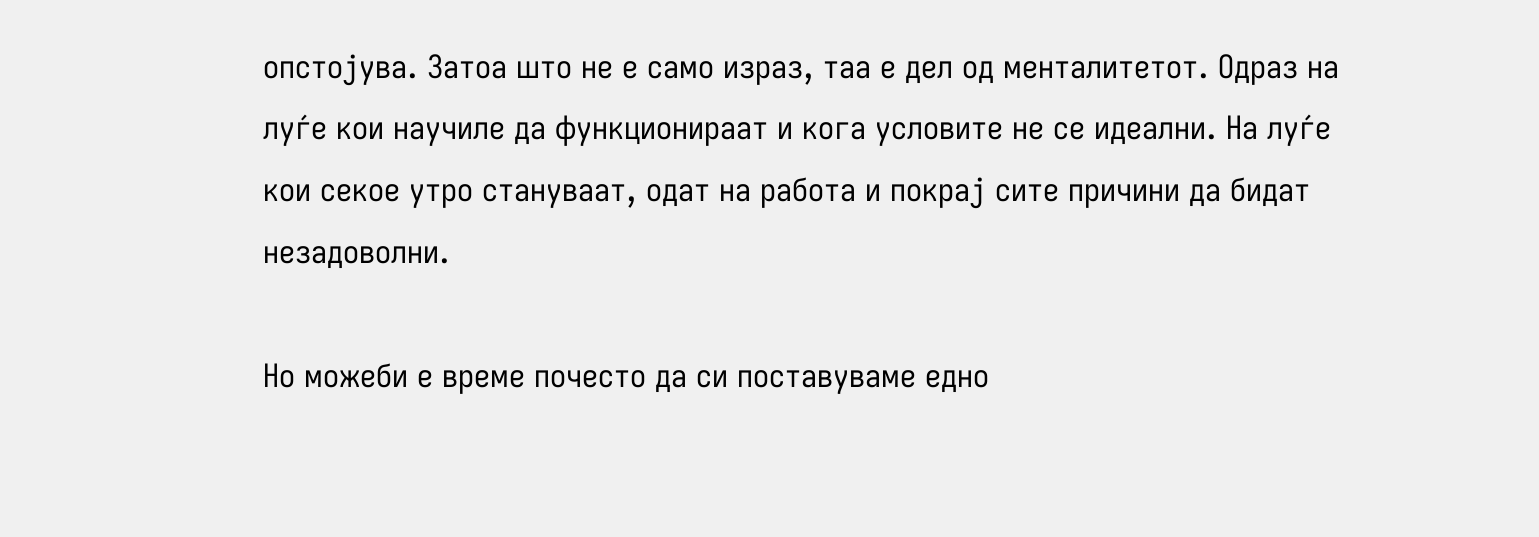опстојува. Затоа што не е само израз, таа е дел од менталитетот. Одраз на луѓе кои научиле да функционираат и кога условите не се идеални. На луѓе кои секое утро стануваат, одат на работа и покрај сите причини да бидат незадоволни.

Но можеби е време почесто да си поставуваме едно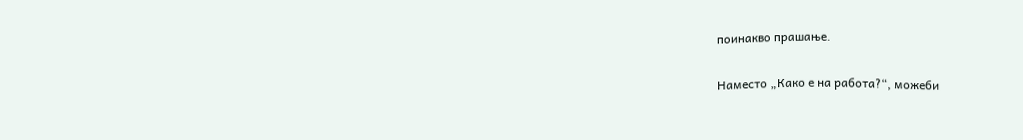поинакво прашање.

Наместо „Како е на работа?“, можеби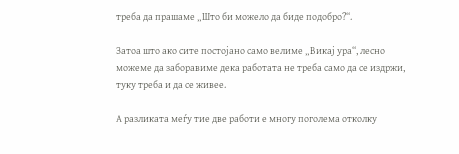треба да прашаме „Што би можело да биде подобро?“.

Затоа што ако сите постојано само велиме „Викај ура“, лесно можеме да заборавиме дека работата не треба само да се издржи, туку треба и да се живее.

А разликата меѓу тие две работи е многу поголема отколку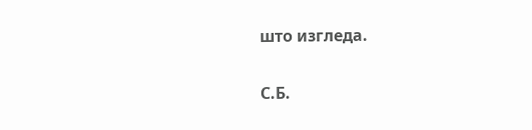што изгледа.

С.Б.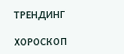ТРЕНДИНГ

ХОРОСКОП